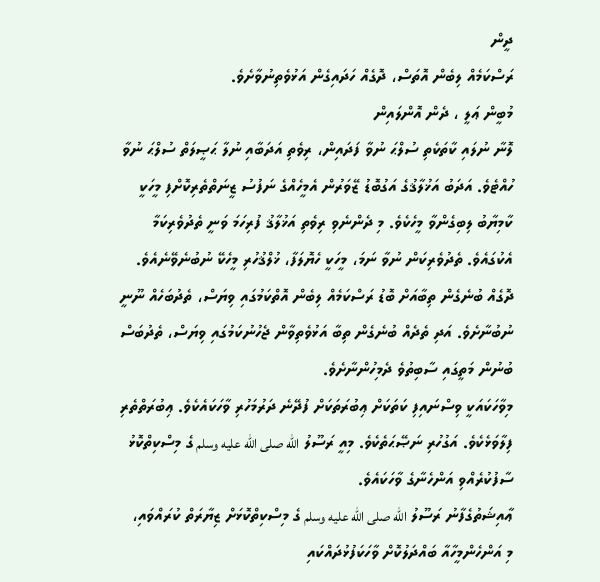ދީން
ރަސްކަމެއް ލިބެން އޮތަސް، ދޮގެއް ހަދައިގެން އަޅުވެތިނުވާށެވެ.
މުބީން ޢަލީ ، ދެން އޮންލައިން
ލޮނާ ނުލައި ކާތަކެތި ސުލްޙަ ނުވާ ފަދައިން، ރިވެތި އަދަބާއި ނުލާ ޙަޞީލަތް ސުލްޙަ ނުވާ ހުއްޓެވެ. އަދަބު އަޚުލާޤުގެ އަގުބޮޑު ޒޭވަރުން އެމީހެއްގެ ނަފުސު ޒީނަތްތެރިކޮށްފި މީހަކީ ކާމިޔާބު ލިބިގެންވާ މީހެކެވެ. މި ދެންނެވި ރިވެތި އަޚުލާޤު ފުރިހަމަ ވަނީ ތެދުވެރިކަމާ އެކުގައެވެ. ތެދުވެރިކަން ނުވާ ނަމަ، މީހަކީ ހެޔޮލަފާ، ޚުލްޤުހުރި މީހެކޭ ނުބުނެވޭނެއެވެ.
ދޮގެއް ބުނެގެން ތިބާއަށް ބޮޑު ރަސްކަމެއް ލިބެން އޮތްކަމުގައި ވިޔަސް، ތެދުބަހެއް ނޫނީ ނުބުނާށެވެ. އަދި ތެދެއް ބުނެގެން ތިބާ އަޅުވެތިވާން ޖެހުނުކަމުގައި ވިޔަސް، ތެދުބަސް ބުނުން މަތީގައި ސާބިތުވެ ދެމިހުންނާށެވެ.
މިވާހަކައަކީ ވިސްނައިފި ކަތަކަށް ޢިބުރަތަކަށް ފުދޭނެ ދަރުމަހުރި ވާހަކައެކެވެ. ޢިބުރަތްތެރި ފިލާވަޅެކެވެ. އަގުހުރި ނަޞޭޙަތެކެވެ. މިއީ ރަސޫލު الله صلى الله عليه وسلم ގެ މިސްކިތްކޮޅު ސާފުކުރެއްވި އަންހެނާގެ ވާހަކައެވެ.
ޢާއިޝަތުގެފާނު ރަސޫލު الله صلى الله عليه وسلم ގެ މިސްކިތްކޮޅަށް ޒިޔާރަތް ކުރައްވައި، މި އަންހެންމީހާއާ ބައްދަލުކޮށް ވާހަކަފުޅުދައްކައި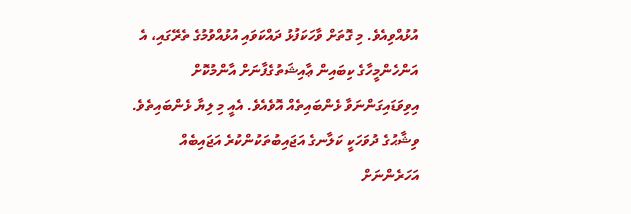އުޅުއްވިއެވެ. މި ގޮތަށް ވާހަކަފުޅު ދައްކަވައި އުޅުއްވުމުގެ ތެރޭގައި، އެ އަންހެންމީހާގެ ކިބައިން ޢާއިޝަތުގެފާނަށް އާންމުކޮށް އިވިވަޑައިގަންނަވާ ޅެންބައިތެއް އޮވެއެވެ. އެއީ މި ލިޔާ ޅެންބައިތެވެ.
ވިޝާޙުގެ ދުވަހަކީ ކަލާނގެ އަޖައިބުތަކުންކުރެ އަޖައިބެއް އަހަރެންނަށް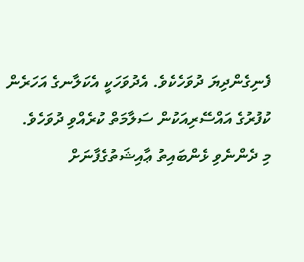ފެނިގެންދިޔަ ދުވަހެކެވެ. އެދުވަހަކީ އެކަލާނގެ އަހަރެން ކުފުރުގެ އައްސޭރިއަކުން ސަލާމަތް ކުރެއްވި ދުވަހެވެ.
މި ދެންނެވި ޅެންބައިތު ޢާއިޝަތުގެފާނަށް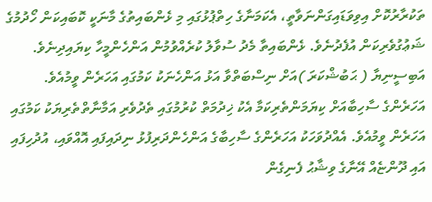ތަކުރާރުކޮށް އިވިވަޑައިގަންނަވާތީ، އެކަމަނާގެ ހިތްޕުޅުގައި މި ޅެންބައިތުގެ މާނަކީ ކޮބައިކަން ހޯދުމުގެ ޝަޢުގުވެރިކަން އުފެދުނެވެ. ޅެންބައިތާ މެދު ސުވާލު ކުރެއްވުމުން އަންހެންމީހާ ކިޔައިދިނެވެ.
އަބިސީނިޔާ ( ޙަބުޝްކަރަ )އަށް ނިސްބަތްވާ އަޅު އަންހެނަކު ކަމުގައި އަހަރެން ވީމުއެވެ. އަހަރެންގެ ސާހިބާއަށް ކިޔަމަންތެރިކަމާ އެކު ޚިދުމަތް ކުރުމުގައި ތެދުވެރި އަމާނާތްތެރިޔަކު ކަމުގައި އަހަރެން ވީމުއެވެ. އެއްދުވަހަކު އަހަރެންގެ ސާހިބާގެ އަންހެންދަރިފުޅު ނިދައިފައި އޮއްވައި، އުދުހިފައި އައި ދޫންޏެއް އޭނާގެ ވިޝާޙު ފެނިގެން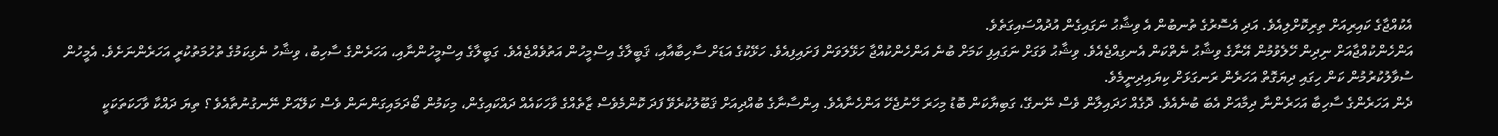އެކުއްޖާގެ ކައިރިއަށް ތިރިކޮށްލިއެވެ. އަދި އެސޮރުގެ ތުނބުން އެ ވިޝާޙު ނަގައިގެން އުދުއްސައިގަތެވެ.
އަންހެންކުއްޖާއަށް ނިދިން ހޭލެވުމުން އޭނާގެ ވިޝާޙު ނެތްކަން އެނގިއްޖެއެވެ. ވިޝާޙު ވަގަށް ނަގައިފި ކަމަށް ބުނެ އަންހެންކުއްޖާ ހަޅޭލަވަން ފަށައިފިއެވެ. ހަޅޭކުގެ އަޑަށް ސާހިބާއާއި، ޤަބީލާގެ އިސްމީހުން އަތުވެއްޖެއެވެ. ގަބީލާގެ އިސްމީހުންނާއި، އަހަރެންގެ ސާހިބު، ވިޝާހު ނެގިކަމުގެ ތުހުމަތުކުރީ އަހަރެންނަށެވެ. އެމީހުން ސުވާލުކުރުމުން ކަން ހިގައި ދިޔަގޮތް އަހަރެން ރަނގަޅަށް ކިޔައިދިނީމެވެ.
ދެން އަހަރެންގެ ސާހިބާ އަހަރެންނާ ދިމާއަށް އެބަ ބުނެއެވެ. ދޮގެއް ހަދައިލާން ވެސް ނޭނގޭ، ގަބިޔާކަން ބޮޑު މިހަރަ ހޭނުޖެހޭ އަންހެނާއެވެ. އިންސާނާގެ ބުއްދިއަށް ޤަބޫލުކުރެވޭ ފަދަ ކޮންމެވެސް ޒާތެއްގެ ވާހަކައެއް ދައްކައިގެން، މިކަމުން ބޯދަމައިގަންނަން ވެސް ކަލޭއަށް ނޭނގުނުތާއެވެ ؟ ތިޔަ ދައްކާ ވާހަކަތަކަކީ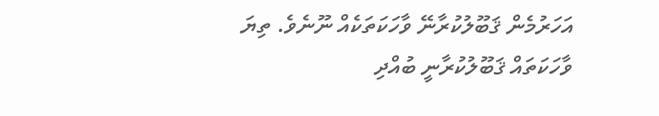އަހަރުމެން ޤަބޫލުކުރާނޭ ވާހަކަތަކެއް ނޫނެވެ. ތިޔަ ވާހަކަތައް ޤަބޫލުކުރާނީ ބުއްދި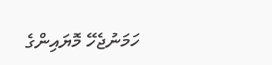ހަމަނުޖެހޭ މޮޔައިންގެ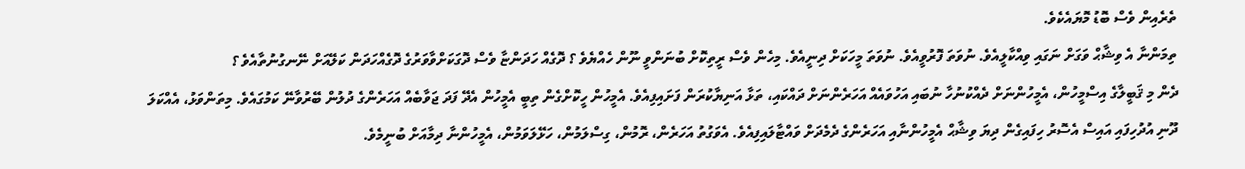ތެރެއިން ވެސް ބޮޑު މޮޔައެކެވެ.
ތިމަންނާ އެ ވިޝާޙް ވަގަށް ނަގައި ވިއްކާލީއެވެ. ނުވަތަ ފޮރުވީއެވެ. ނުވަތަ މީހަކަށް ދިނީއެވެ. މިހެން ވެސް ރީތިކޮށް ބުނަންވީ ނޫން ހެއްޔެވެ ؟ ދޮގެއް ހަދަންޏާ ވެސް ދޮގަކަށްވާވަރުގެ ދޮގެއްހަދަން ކަލޭއަށް ނޭނގުނުތާއެވެ ؟
ދެން މި ޤަބީލާގެ އިސްމީހުން، އެމީހުންނަށް ދެއްކުނުހާ ނުބައި އަހުވައެއް އަހަރެންނަށް ދައްކައި، ތަޅާ އަނިޔާކުރަން ފަށައިފިއެވެ. އެމީހުން ހީކޮށްގެން ތިބީ އެމީހުން އެދޭ ފަދަ ޖަވާބެއް އަހަރެންގެ ދުލުން ބޭރުވާނޭ ކަމުގައެވެ. މިތަންވަޅު، އެއްކަލަ ދޫނި އުދުހިފައި އައިސް އެސޮރު ހިފައިގެން ދިޔަ ވިޝާޙް އެމީހުންނާއި އަހަރެންގެ ދެމެދަށް ވައްޓާލައިފިއެވެ. އެވަގުތު އަހަރެން، ރޮމުން، ގިސްލަމުން، ހަޅޭލަވަމުން، އެމީހުންނާ ދިމާއަށް ބުނީމެވެ.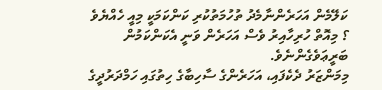ކަލޭމެން އަހަރެންނާމެދު ތުހުމަތުކުރި ކަންކަމަކީ މިއީ ހެއްޔެވެ ؟ މިއޮތް ހުރިހާއިރު ވެސް އަހަރެން ވަނީ އެކަންކަމުން ބަރީޢަވެގެންނެވެ.
މިމަންޒަރު ދެކެފައި، އަހަރެންގެ ސާހިބާގެ ހިތުގައި ހަމްދަރުދީގެ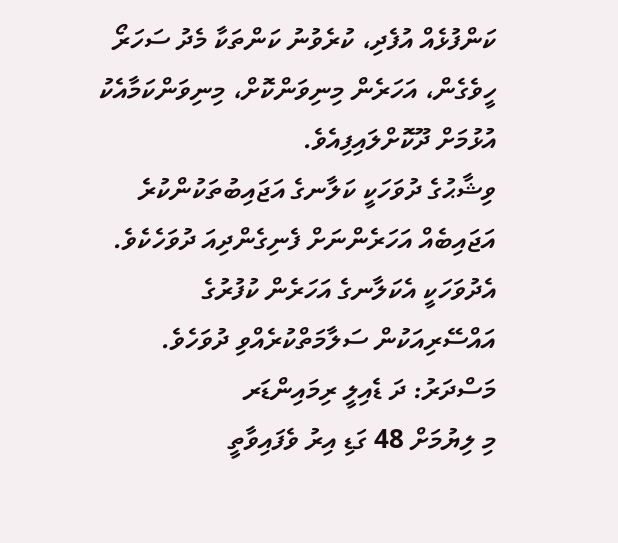ކަންފުޅެއް އުފެދި، ކުރެވުނު ކަންތަކާ މެދު ސަހަރޯ ހީވެގެން، އަހަރެން މިނިވަންކޮށް، މިނިވަންކަމާއެކު އުޅުމަށް ދޫކޮށްލައިފިއެވެ.
ވިޝާޙުގެ ދުވަހަކީ ކަލާނގެ އަޖައިބުތަކުންކުރެ އަޖައިބެއް އަހަރެންނަށް ފެނިގެންދިއަ ދުވަހެކެވެ. އެދުވަހަކީ އެކަލާނގެ އަހަރެން ކުފުރުގެ އައްސޭރިއަކުން ސަލާމަތްކުރެއްވި ދުވަހެވެ.
މަސްދަރު: ދަ ޑެއިލީ ރިމައިންޑަރ
މި ލިޔުމަށް 48 ގަޑި އިރު ވެފައިވާތީ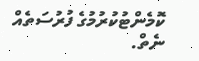ކޮމެންޓުކުރުމުގެ ފުރުސަތެއް ނެތް.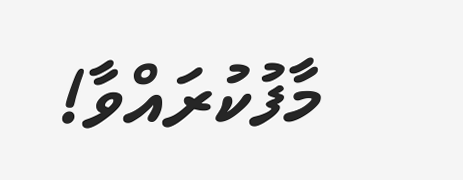މާފުކުރައްވާ!